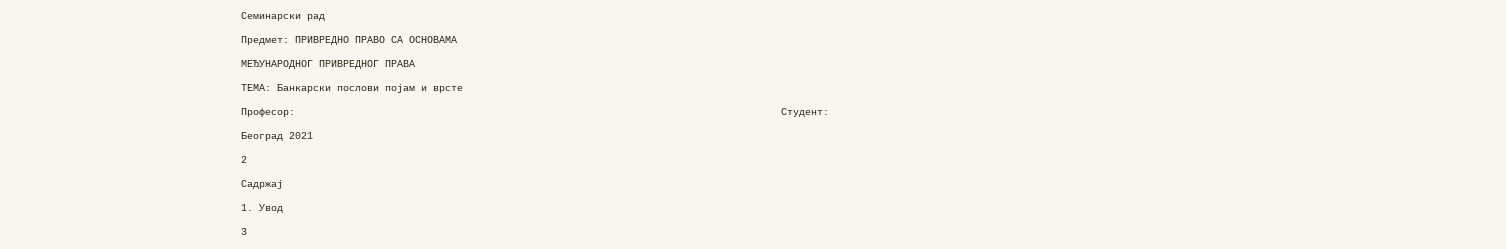Семинарски рад

Предмет: ПРИВРЕДНО ПРАВО СА ОСНОВАМА

МЕЂУНАРОДНОГ ПРИВРЕДНОГ ПРАВА

ТЕМА: Банкарски послови појам и врсте

Професор:                                                                                 Студент:

Београд 2021

2

Садржај

1. Увод

3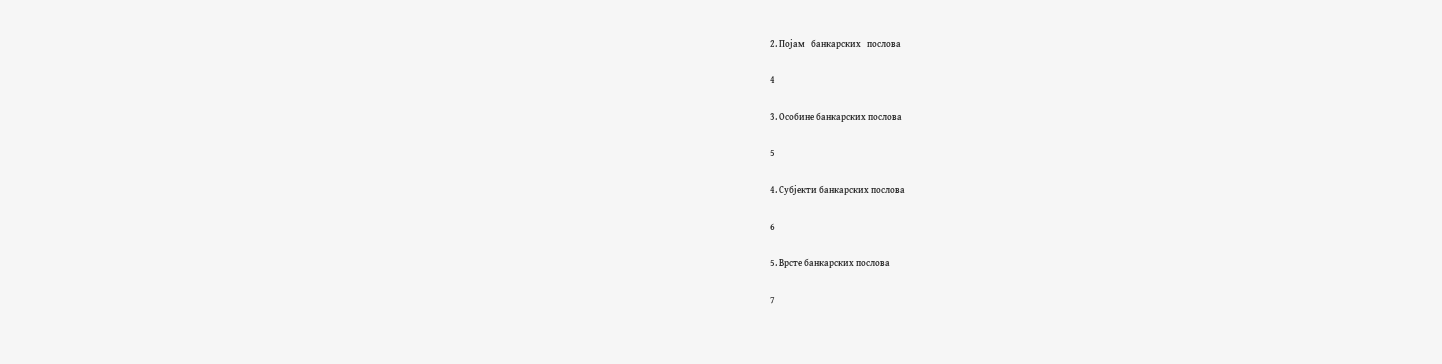2. Појам   банкарских   послова

4

3. Особине банкарских послова

5

4. Субјекти банкарских послова

6

5. Врсте банкарских послова

7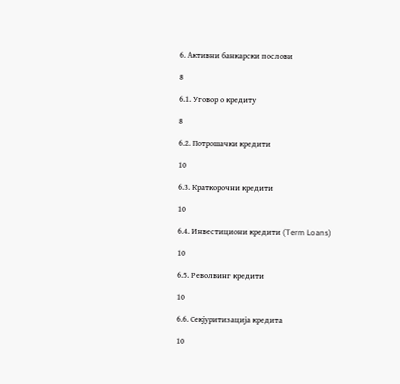6. Активни банкарски послови

8

6.1. Уговор о кредиту

8

6.2. Потрошачки кредити

10

6.3. Краткорочни кредити

10

6.4. Инвестициони кредити (Term Loans)

10

6.5. Револвинг кредити

10

6.6. Секјуритизација кредита

10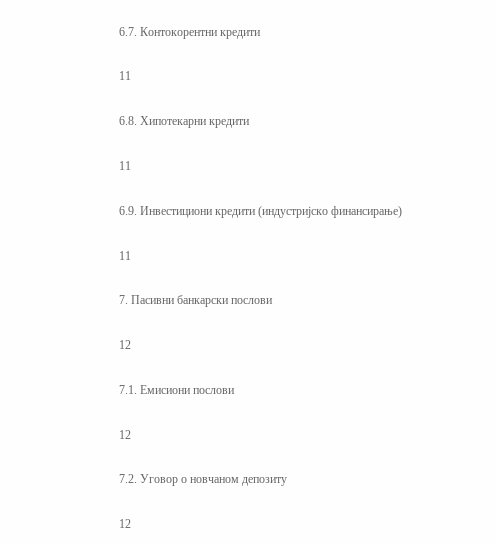6.7. Контокорентни кредити

11

6.8. Хипотекарни кредити

11

6.9. Инвестициони кредити (индустријско финансирање)

11

7. Пасивни банкарски послови

12

7.1. Емисиони послови

12

7.2. Уговор о новчаном депозиту

12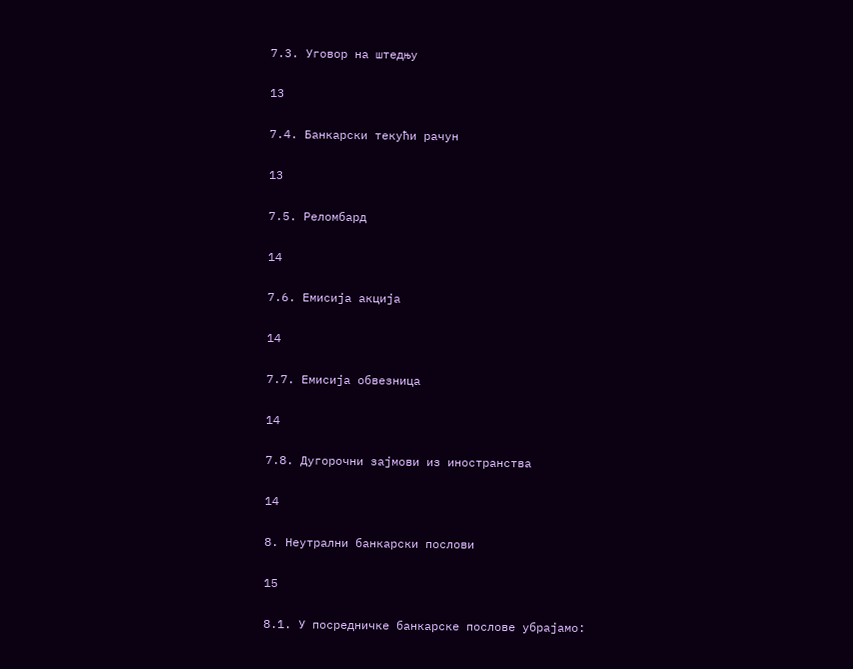7.3. Уговор на штедњу

13

7.4. Банкарски текући рачун

13

7.5. Реломбард

14

7.6. Емисија акција

14

7.7. Емисија обвезница

14

7.8. Дугорочни зајмови из иностранства

14

8. Неутрални банкарски послови

15

8.1. У посредничке банкарске послове убрајамо: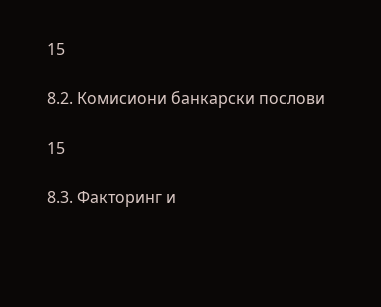15

8.2. Комисиони банкарски послови

15

8.3. Факторинг и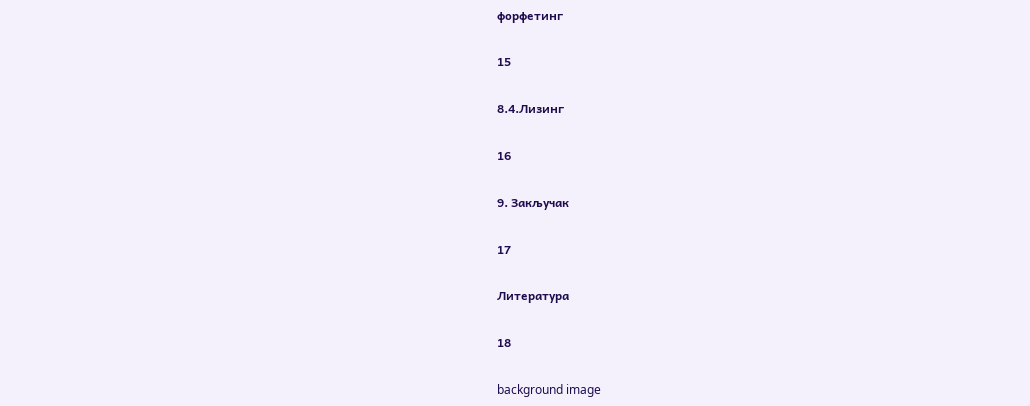форфетинг

15

8.4.Лизинг

16

9. Закључак

17

Литература

18

background image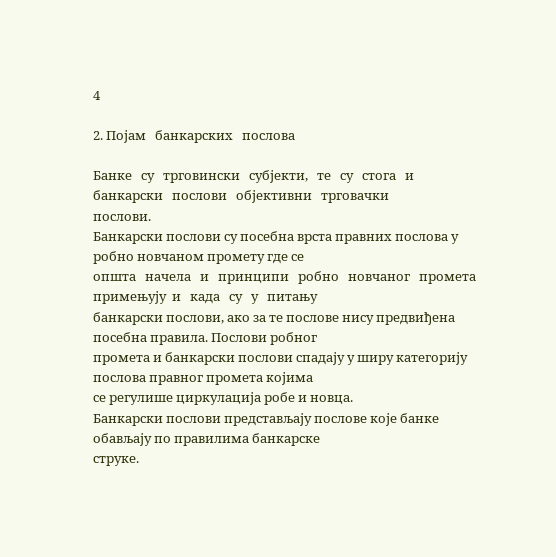4

2. Појам   банкарских   послова

Банке   су   трговински   субјекти,   те   су   стога   и   банкарски   послови   објективни   трговачки
послови.
Банкарски послови су посебна врста правних послова у робно новчаном промету где се
општа   начела   и   принципи   робно   новчаног   промета  примењују  и   када   су   у   питању
банкарски послови, ако за те послове нису предвиђена посебна правила. Послови робног
промета и банкарски послови спадају у ширу категорију послова правног промета којима
се регулише циркулација робе и новца.
Банкарски послови представљају послове које банке обављају по правилима банкарске
струке.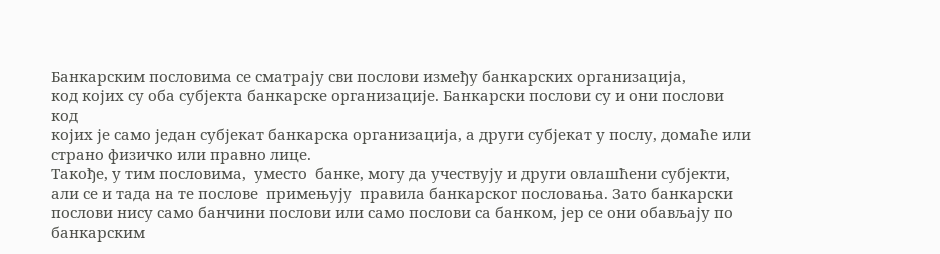Банкарским пословима се сматрају сви послови између банкарских организација,
код којих су оба субјекта банкарске организације. Банкарски послови су и они послови код
којих је само један субјекат банкарска организација, а други субјекат у послу, домаће или
страно физичко или правно лице.
Такође, у тим пословима,  уместо  банке, могу да учествују и други овлашћени субјекти,
али се и тада на те послове  примењују  правила банкарског пословања. Зато банкарски
послови нису само банчини послови или само послови са банком, јер се они обављају по
банкарским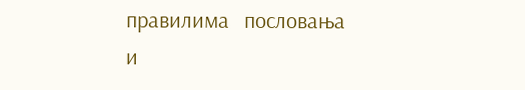правилима   пословања   и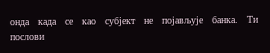онда   када   се   као   субјект   не   појављује   банка.   Ти
послови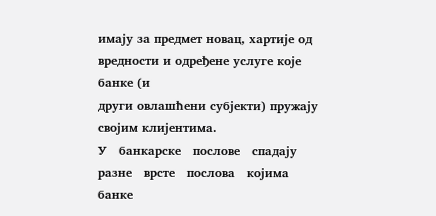имају за предмет новац, хартије од вредности и одређене услуге које банке (и
други овлашћени субјекти) пружају својим клијентима.
У   банкарске   послове   спадају   разне   врсте   послова   којима   банке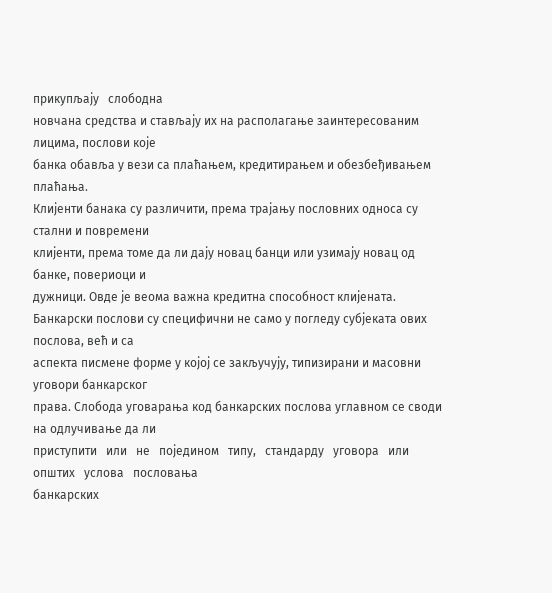прикупљају   слободна
новчана средства и стављају их на располагање заинтересованим лицима, послови које
банка обавља у вези са плаћањем, кредитирањем и обезбеђивањем плаћања.
Клијенти банака су различити, према трајању пословних односа су стални и повремени
клијенти, према томе да ли дају новац банци или узимају новац од банке, повериоци и
дужници. Овде је веома важна кредитна способност клијената.
Банкарски послови су специфични не само у погледу субјеката ових послова, већ и са
аспекта писмене форме у којој се закључују, типизирани и масовни уговори банкарског
права. Слобода уговарања код банкарских послова углавном се своди на одлучивање да ли
приступити   или   не   поједином   типу,   стандарду   уговора   или   општих   услова   пословања
банкарских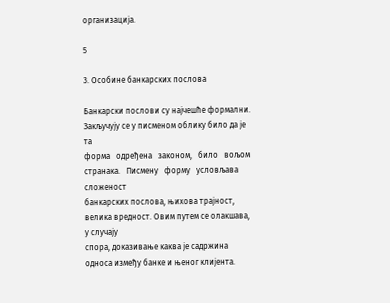организација.

5

3. Особине банкарских послова

Банкарски послови су најчешће формални. Закључују се у писменом облику било да је та
форма   одређена   законом,   било   вољом   странака.   Писмену   форму   условљава   сложеност
банкарских послова, њихова трајност, велика вредност. Овим путем се олакшава, у случају
спора, доказивање каква је садржина односа између банке и њеног клијента.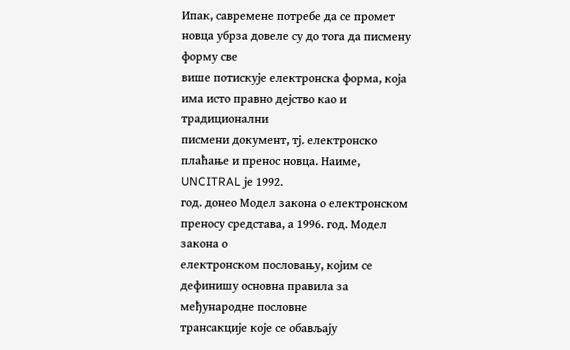Ипак, савремене потребе да се промет новца убрза довеле су до тога да писмену форму све
више потискује електронска форма, која има исто правно дејство као и традиционални
писмени документ, тј. електронско плаћање и пренос новца. Наиме, UNCITRAL је 1992.
год. донео Модел закона о електронском преносу средстава, а 1996. год. Модел закона о
електронском пословању, којим се дефинишу основна правила за међународне пословне
трансакције које се обављају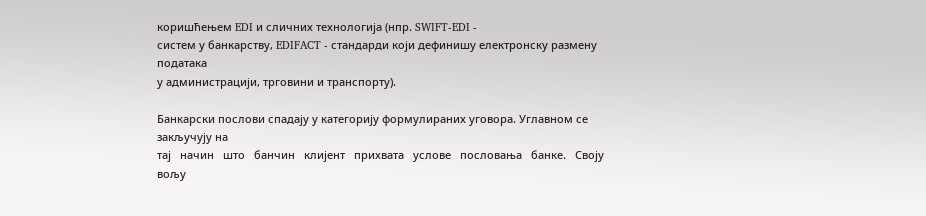коришћењем EDI и сличних технологија (нпр. SWIFT-EDI -
систем у банкарству, EDIFACT - стандарди који дефинишу електронску размену података
у администрацији, трговини и транспорту).

Банкарски послови спадају у категорију формулираних уговора. Углавном се закључују на
тај   начин   што   банчин   клијент   прихвата   услове   пословања   банке.   Своју   вољу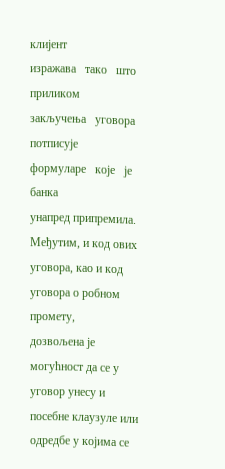клијент
изражава   тако   што   приликом   закључења   уговора   потписује   формуларе   које   је   банка
унапред припремила. Међутим, и код ових уговора, као и код уговора о робном промету,
дозвољена је могућност да се у уговор унесу и посебне клаузуле или одредбе у којима се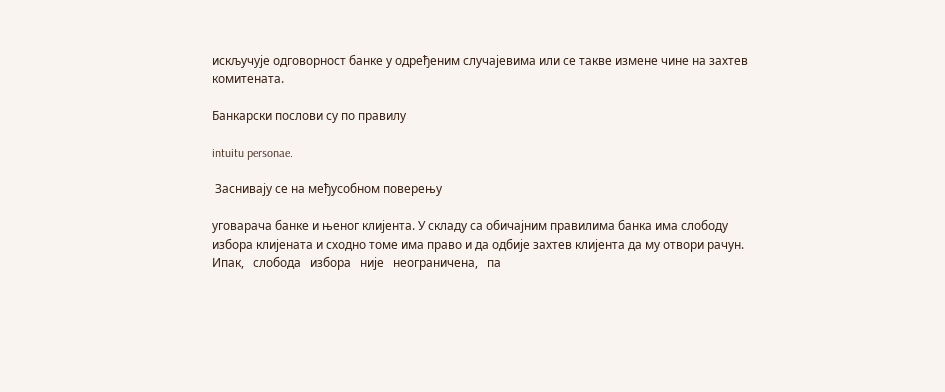искључује одговорност банке у одређеним случајевима или се такве измене чине на захтев
комитената.

Банкарски послови су по правилу

intuitu personae.

 Заснивају се на међусобном поверењу

уговарача банке и њеног клијента. У складу са обичајним правилима банка има слободу
избора клијената и сходно томе има право и да одбије захтев клијента да му отвори рачун.
Ипак,   слобода   избора   није   неограничена,   па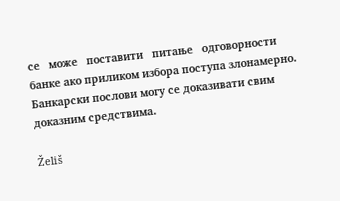се   може   поставити   питање   одговорности
банке ако приликом избора поступа злонамерно.
Банкарски послови могу се доказивати свим доказним средствима.

Želiš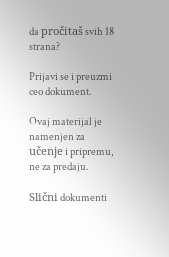da pročitaš svih 18 strana?

Prijavi se i preuzmi ceo dokument.

Ovaj materijal je namenjen za učenje i pripremu, ne za predaju.

Slični dokumenti